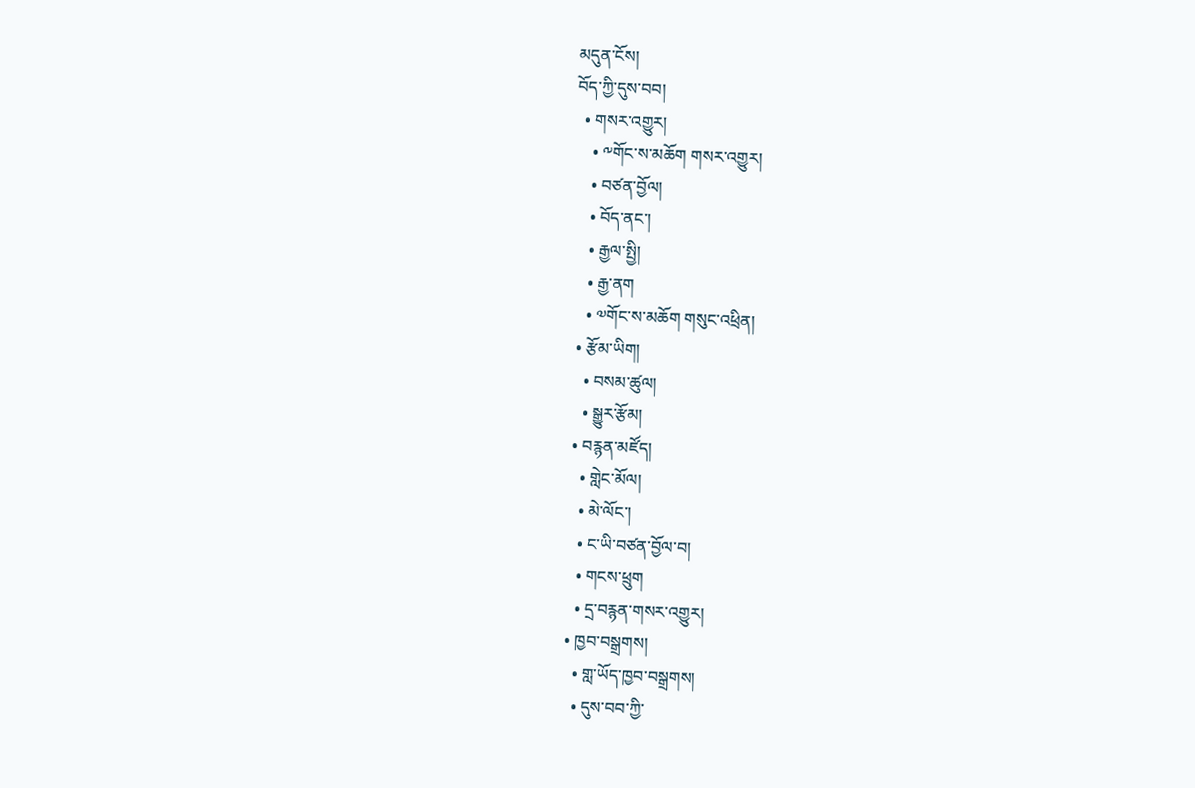མདུན་ངོས།
བོད་ཀྱི་དུས་བབ།
  • གསར་འགྱུར།
    • ༸གོང་ས་མཆོག གསར་འགྱུར།
    • བཙན་བྱོལ།
    • བོད་ནང་།
    • རྒྱལ་སྤྱི།
    • རྒྱ་ནག
    • ༧གོང་ས་མཆོག གསུང་འཕྲིན།
  • རྩོམ་ཡིག།
    • བསམ་ཚུལ།
    • སྒྱུར་རྩོམ།
  • བརྙན་མཛོད།
    • གླེང་མོལ།
    • མེ་ལོང་།
    • ང་ཡི་བཙན་བྱོལ་བ།
    • གངས་ཕྲུག
    • དྲ་བརྙན་གསར་འགྱུར།
  • ཁྱབ་བསྒྲགས།
    • གླ་ཡོད་ཁྱབ་བསྒྲགས།
    • དུས་བབ་ཀྱི་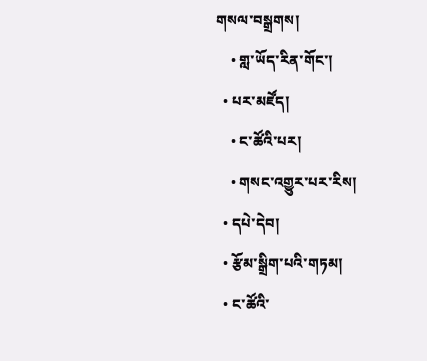གསལ་བསྒྲགས།
    • གླ་ཡོད་རིན་གོང་།
  • པར་མཛོད།
    • ང་ཚོའི་པར།
    • གསང་འགྱུར་པར་རིས།
  • དཔེ་དེབ།
  • རྩོམ་སྒྲིག་པའི་གཏམ།
  • ང་ཚོའི་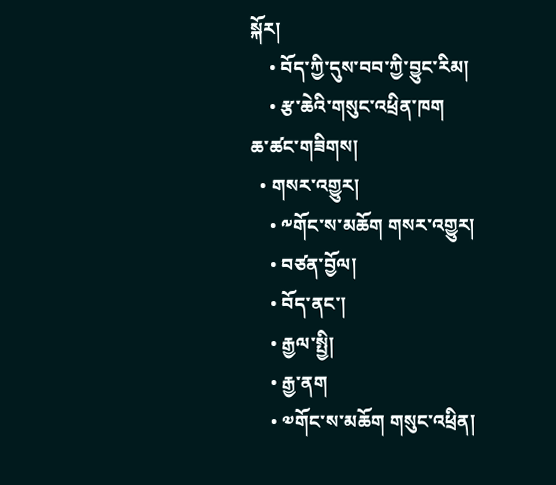སྐོར།
    • བོད་ཀྱི་དུས་བབ་ཀྱི་བྱུང་རིམ།
    • རྩ་ཆེའི་གསུང་འཕྲིན་ཁག
ཆ་ཚང་གཟིགས།
  • གསར་འགྱུར།
    • ༸གོང་ས་མཆོག གསར་འགྱུར།
    • བཙན་བྱོལ།
    • བོད་ནང་།
    • རྒྱལ་སྤྱི།
    • རྒྱ་ནག
    • ༧གོང་ས་མཆོག གསུང་འཕྲིན།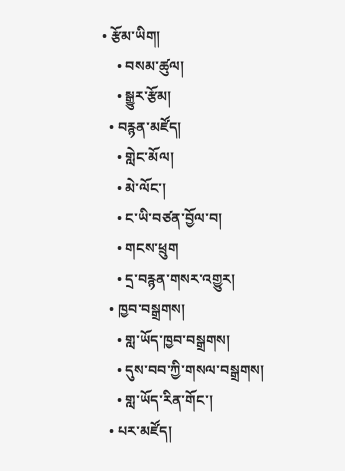• རྩོམ་ཡིག།
    • བསམ་ཚུལ།
    • སྒྱུར་རྩོམ།
  • བརྙན་མཛོད།
    • གླེང་མོལ།
    • མེ་ལོང་།
    • ང་ཡི་བཙན་བྱོལ་བ།
    • གངས་ཕྲུག
    • དྲ་བརྙན་གསར་འགྱུར།
  • ཁྱབ་བསྒྲགས།
    • གླ་ཡོད་ཁྱབ་བསྒྲགས།
    • དུས་བབ་ཀྱི་གསལ་བསྒྲགས།
    • གླ་ཡོད་རིན་གོང་།
  • པར་མཛོད།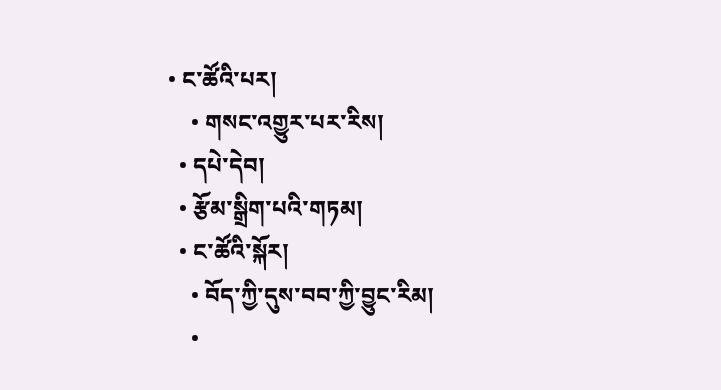• ང་ཚོའི་པར།
    • གསང་འགྱུར་པར་རིས།
  • དཔེ་དེབ།
  • རྩོམ་སྒྲིག་པའི་གཏམ།
  • ང་ཚོའི་སྐོར།
    • བོད་ཀྱི་དུས་བབ་ཀྱི་བྱུང་རིམ།
    •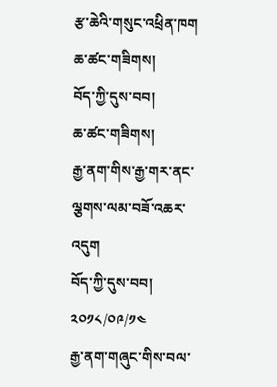རྩ་ཆེའི་གསུང་འཕྲིན་ཁག
ཆ་ཚང་གཟིགས།
བོད་ཀྱི་དུས་བབ།
ཆ་ཚང་གཟིགས།
རྒྱ་ནག་གིས་རྒྱ་གར་ནང་ལྕགས་ལམ་བཟོ་འཆར་འདུག
བོད་ཀྱི་དུས་བབ།
༢༠༡༨/༠༩/༡༤
རྒྱ་ནག་གཞུང་གིས་བལ་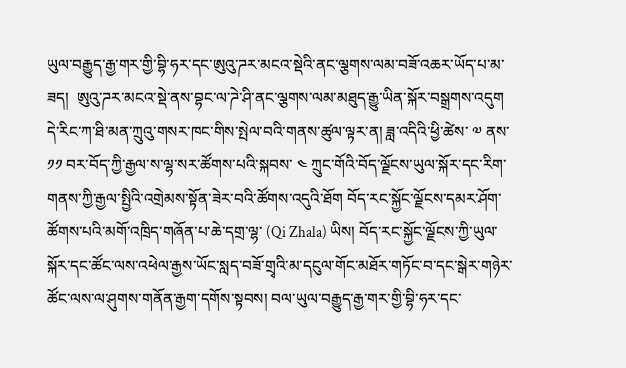ཡུལ་བརྒྱུད་རྒྱ་གར་གྱི་བྷི་ཧར་དང་ཨུའུ་ཌར་མངའ་སྡེའི་ནང་ལྕགས་ལམ་བཟོ་འཆར་ཡོད་པ་མ་ཟད།  ཨུའུ་ཌར་མངའ་སྡེ་ནས་བྷང་ལ་ཌེ་ཤི་ནང་ལྕགས་ལམ་མཐུད་རྒྱུ་ཡིན་སྐོར་བསྒྲགས་འདུག
དེ་རིང་ཀ་ཐི་མན་ཀྲུའུ་གསར་ཁང་གིས་སྤེལ་བའི་གནས་ཚུལ་ལྟར་ན། ཟླ་འདིའི་ཕྱི་ཚེས་ ༧ ནས་ ༡༡ བར་བོད་ཀྱི་རྒྱལ་ས་ལྷ་སར་ཚོགས་པའི་སྐབས་ ༤ ཀྲུང་གོའི་བོད་ལྗོངས་ཡུལ་སྐོར་དང་རིག་གནས་ཀྱི་རྒྱལ་སྤྱིའི་འགྲེམས་སྟོན་ཟེར་བའི་ཚོགས་འདུའི་ཐོག བོད་རང་སྐྱོང་ལྗོངས་དམར་ཤོག་ཚོགས་པའི་མགོ་འཁྲིད་གཞོན་པ་ཆེ་དགྲ་ལྷ་ (Qi Zhala) ཡིས། བོད་རང་སྐྱོང་ལྗོངས་ཀྱི་ཡུལ་སྐོར་དང་ཚོང་ལས་འཕེལ་རྒྱས་ཡོང་སླད་བཟོ་གྲྭའི་མ་དངུལ་གོང་མཐོར་གཏོང་བ་དང་སྒེར་གཉེར་ཚོང་ལས་ལ་ཤུགས་གནོན་རྒྱག་དགོས་སྟབས། བལ་ཡུལ་བརྒྱུད་རྒྱ་གར་གྱི་བྷི་ཧར་དང་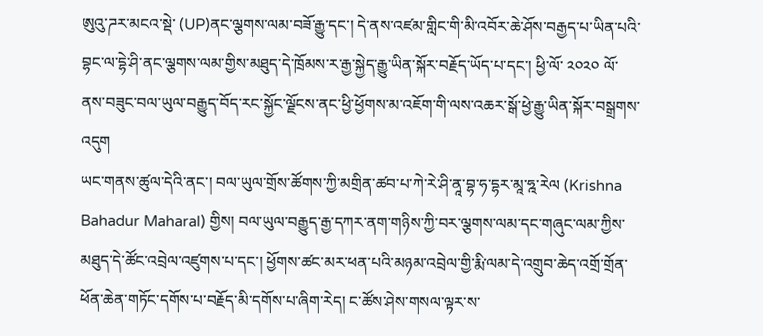ཨུའུ་ཌར་མངའ་སྡེ་ (UP)ནང་ལྕགས་ལམ་བཟོ་རྒྱུ་དང་། དེ་ནས་འཛམ་གླིང་གི་མི་འབོར་ཆེ་ཤོས་བརྒྱད་པ་ཡིན་པའི་བྷང་ལ་དྷེ་ཤི་ནང་ལྕགས་ལམ་གྱིས་མཐུད་དེ་ཁྲོམས་ར་རྒྱ་སྐྱེད་རྒྱུ་ཡིན་སྐོར་བརྗོད་ཡོད་པ་དང་། ཕྱི་ལོ་ ༢༠༢༠ ལོ་ནས་བཟུང་བལ་ཡུལ་བརྒྱུད་བོད་རང་སྐྱོང་ལྗོངས་ནང་ཕྱི་ཕྱོགས་མ་འཇོག་གི་ལས་འཆར་སྒོ་ཕྱེ་རྒྱུ་ཡིན་སྐོར་བསྒྲགས་འདུག
ཡང་གནས་ཚུལ་དེའི་ནང་། བལ་ཡུལ་གྲོས་ཚོགས་ཀྱི་མགྲིན་ཚབ་པ་ཀེ་རེ་ཤི་ནཱ་བྷ་ཧ་དྷར་མཱ་ཧྰ་རེལ (Krishna Bahadur Maharal) གྱིས། བལ་ཡུལ་བརྒྱུད་རྒྱ་དཀར་ནག་གཉིས་ཀྱི་བར་ལྕགས་ལམ་དང་གཞུང་ལམ་ཀྱིས་མཐུད་དེ་ཚོང་འབྲེལ་འཛུགས་པ་དང་། ཕྱོགས་ཚང་མར་ཕན་པའི་མཉམ་འབྲེལ་གྱི་རྨི་ལམ་དེ་འགྲུབ་ཆེད་འགྲོ་གྲོན་ཕོན་ཆེན་གཏོང་དགོས་པ་བརྗོད་མི་དགོས་པ་ཞིག་རེད། ང་ཚོས་ཤེས་གསལ་ལྟར་ས་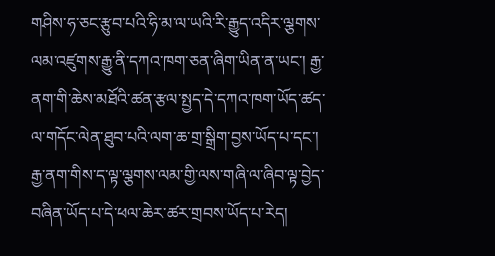གཤིས་ཧ་ཅང་རྩུབ་པའི་ཧི་མ་ལ་ཡའི་རི་རྒྱུད་འདིར་ལྕགས་ལམ་འཛུགས་རྒྱུ་ནི་དཀའ་ཁག་ཅན་ཞིག་ཡིན་ན་ཡང་། རྒྱ་ནག་གི་ཆེས་མཐོའི་ཚན་རྩལ་སྤྱད་དེ་དཀའ་ཁག་ཡོད་ཚད་ལ་གདོང་ལེན་ཐུབ་པའི་ལག་ཆ་གྲ་སྒྲིག་བྱས་ཡོད་པ་དང་། རྒྱ་ནག་གིས་ད་ལྟ་ལྕགས་ལམ་གྱི་ལས་གཞི་ལ་ཞིབ་ལྟ་བྱེད་བཞིན་ཡོད་པ་དེ་ཕལ་ཆེར་ཚར་གྲབས་ཡོད་པ་རེད།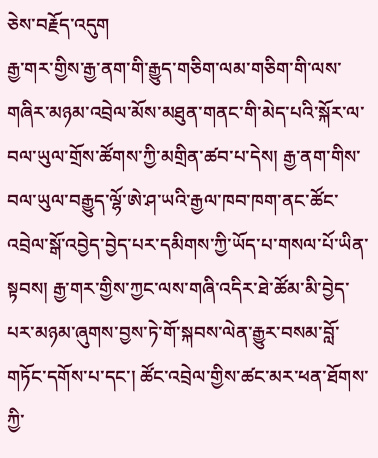ཅེས་བརྗོད་འདུག
རྒྱ་གར་གྱིས་རྒྱ་ནག་གི་རྒྱུད་གཅིག་ལམ་གཅིག་གི་ལས་གཞིར་མཉམ་འབྲེལ་མོས་མཐུན་གནང་གི་མེད་པའི་སྐོར་ལ་ བལ་ཡུལ་གྲོས་ཚོགས་ཀྱི་མགྲིན་ཚབ་པ་དེས། རྒྱ་ནག་གིས་བལ་ཡུལ་བརྒྱུད་ལྷོ་ཨེ་ཤ་ཡའི་རྒྱལ་ཁབ་ཁག་ནང་ཚོང་འབྲེལ་སྒོ་འབྱེད་བྱེད་པར་དམིགས་ཀྱི་ཡོད་པ་གསལ་པོ་ཡིན་སྟབས། རྒྱ་གར་གྱིས་ཀྱང་ལས་གཞི་འདིར་ཐེ་ཚོམ་མི་བྱེད་པར་མཉམ་ཞུགས་བྱས་ཏེ་གོ་སྐབས་ལེན་རྒྱུར་བསམ་བློ་གཏོང་དགོས་པ་དང་། ཚོང་འབྲེལ་གྱིས་ཚང་མར་ཕན་ཐོགས་ཀྱི་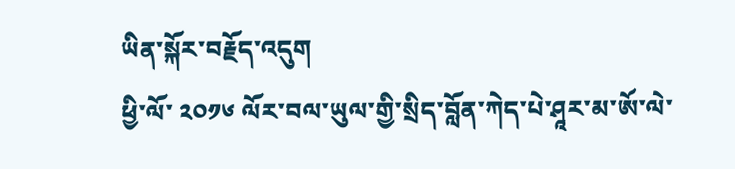ཡིན་སྐོར་བརྗོད་འདུག
ཕྱི་ལོ་ ༢༠༡༦ ལོར་བལ་ཡུལ་གྱི་སྲིད་བློན་ཀེད་པེ་ཤཱར་མ་ཨོ་ལེ་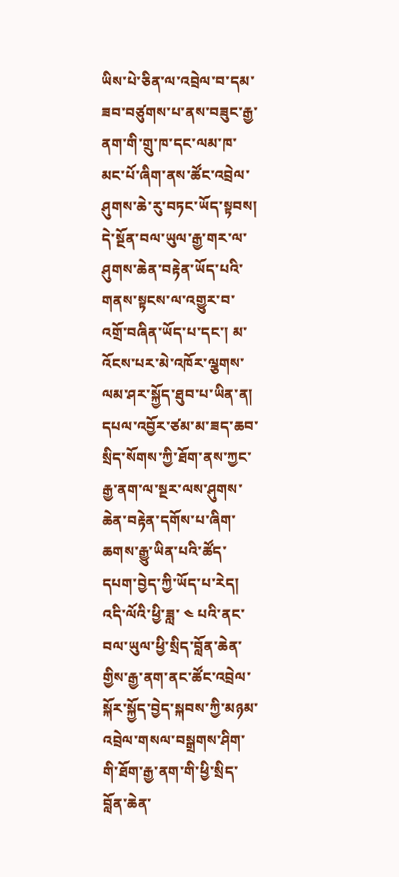ཡིས་པེ་ཅིན་ལ་འབྲེལ་བ་དམ་ཟབ་བཙུགས་པ་ནས་བཟུང་རྒྱ་ནག་གི་གྲུ་ཁ་དང་ལམ་ཁ་མང་པོ་ཞིག་ནས་ཚོང་འབྲེལ་ཤུགས་ཆེ་རུ་བཏང་ཡོད་སྟབས། དེ་སྔོན་བལ་ཡུལ་རྒྱ་གར་ལ་ཤུགས་ཆེན་བརྟེན་ཡོད་པའི་གནས་སྟངས་ལ་འགྱུར་བ་འགྲོ་བཞིན་ཡོད་པ་དང་། མ་འོངས་པར་མེ་འཁོར་ལྕགས་ལམ་ཤར་སྐྱོད་ཐུབ་པ་ཡིན་ན། དཔལ་འབྱོར་ཙམ་མ་ཟད་ཆབ་སྲིད་སོགས་ཀྱི་ཐོག་ནས་ཀྱང་རྒྱ་ནག་ལ་སྔར་ལས་ཤུགས་ཆེན་བརྟེན་དགོས་པ་ཞིག་ཆགས་རྒྱུ་ཡིན་པའི་ཚོད་དཔག་བྱེད་ཀྱི་ཡོད་པ་རེད།
འདི་ལོའི་ཕྱི་ཟླ་ ༤ པའི་ནང་བལ་ཡུལ་ཕྱི་སྲིད་བློན་ཆེན་གྱིས་རྒྱ་ནག་ནང་ཚོང་འབྲེལ་སྐོར་སྐྱོད་བྱེད་སྐབས་ཀྱི་མཉམ་འབྲེལ་གསལ་བསྒྲགས་ཤིག་གི་ཐོག་རྒྱ་ནག་གི་ཕྱི་སྲིད་བློན་ཆེན་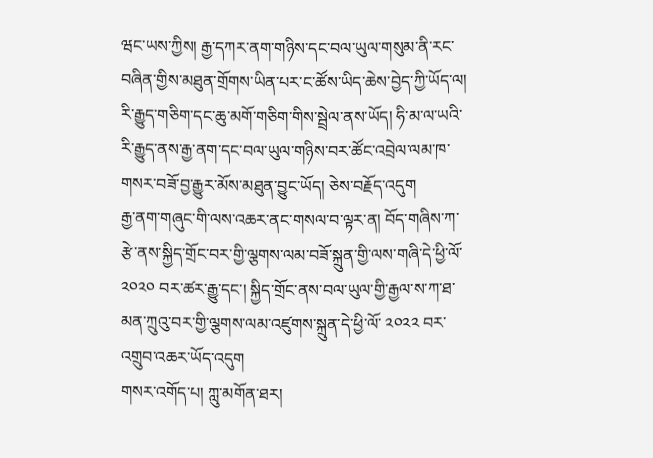ཝང་ཡས་ཀྱིས། རྒྱ་དཀར་ནག་གཉིས་དང་བལ་ཡུལ་གསུམ་ནི་རང་བཞིན་གྱིས་མཐུན་གྲོགས་ཡིན་པར་ང་ཚོས་ཡིད་ཆེས་བྱེད་ཀྱི་ཡོད་ལ། རི་རྒྱུད་གཅིག་དང་ཆུ་མགོ་གཅིག་གིས་སྦྲེལ་ནས་ཡོད། ཧི་མ་ལ་ཡའི་རི་རྒྱུད་ནས་རྒྱ་ནག་དང་བལ་ཡུལ་གཉིས་བར་ཚོང་འབྲེལ་ལམ་ཁ་གསར་བཟོ་བྱ་རྒྱུར་མོས་མཐུན་བྱུང་ཡོད། ཅེས་བརྗོད་འདུག
རྒྱ་ནག་གཞུང་གི་ལས་འཆར་ནང་གསལ་བ་ལྟར་ན། བོད་གཞིས་ཀ་རྩེ་ནས་སྐྱིད་གྲོང་བར་གྱི་ལྕགས་ལམ་བཟོ་སྐྲུན་གྱི་ལས་གཞི་དེ་ཕྱི་ལོ་ ༢༠༢༠ བར་ཚར་རྒྱུ་དང་། སྐྱིད་གྲོང་ནས་བལ་ཡུལ་གྱི་རྒྱལ་ས་ཀ་ཐ་མན་ཀྲུའུ་བར་གྱི་ལྕགས་ལམ་འཛུགས་སྐྲུན་དེ་ཕྱི་ལོ་ ༢༠༢༢ བར་འགྲུབ་འཆར་ཡོད་འདུག
གསར་འགོད་པ། ཀླུ་མགོན་ཐར།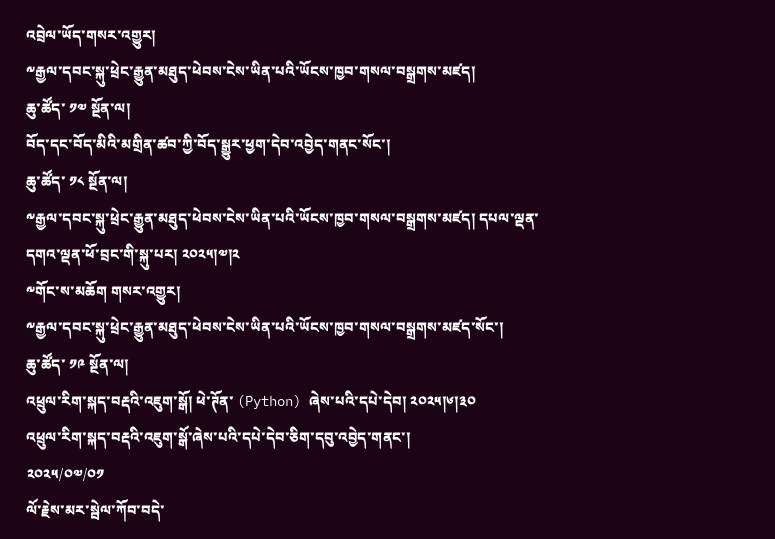འབྲེལ་ཡོད་གསར་འགྱུར།
༸རྒྱལ་དབང་སྐུ་ཕྲེང་རྒྱུན་མཐུད་ཕེབས་ངེས་ཡིན་པའི་ཡོངས་ཁྱབ་གསལ་བསྒྲགས་མཛད།
ཆུ་ཚོད་ ༡༧ སྔོན་ལ།
བོད་དང་བོད་མིའི་མགྲིན་ཚབ་ཀྱི་བོད་སྒྱུར་ཕྱག་དེབ་འབྱེད་གནང་སོང་།
ཆུ་ཚོད་ ༡༨ སྔོན་ལ།
༸རྒྱལ་དབང་སྐུ་ཕྲེང་རྒྱུན་མཐུད་ཕེབས་ངེས་ཡིན་པའི་ཡོངས་ཁྱབ་གསལ་བསྒྲགས་མཛད། དཔལ་ལྡན་དགའ་ལྡན་ཕོ་བྲང་གི་སྐུ་པར། ༢༠༢༥།༧།༢
༸གོང་ས་མཆོག གསར་འགྱུར།
༸རྒྱལ་དབང་སྐུ་ཕྲེང་རྒྱུན་མཐུད་ཕེབས་ངེས་ཡིན་པའི་ཡོངས་ཁྱབ་གསལ་བསྒྲགས་མཛད་སོང་།
ཆུ་ཚོད་ ༡༩ སྔོན་ལ།
འཕྲུལ་རིག་སྐད་བརྡའི་འཇུག་སྒོ། ཕེ་ཊོན་ (Python) ཞེས་པའི་དཔེ་དེབ། ༢༠༢༥།༦།༣༠
འཕྲུལ་རིག་སྐད་བརྡའི་འཇུག་སྒོ་ཞེས་པའི་དཔེ་དེབ་ཅིག་དབུ་འབྱེད་གནང་།
༢༠༢༥/༠༧/༠༡
ལོ་རྗེས་མར་སྦེལ་ཀོབ་བདེ་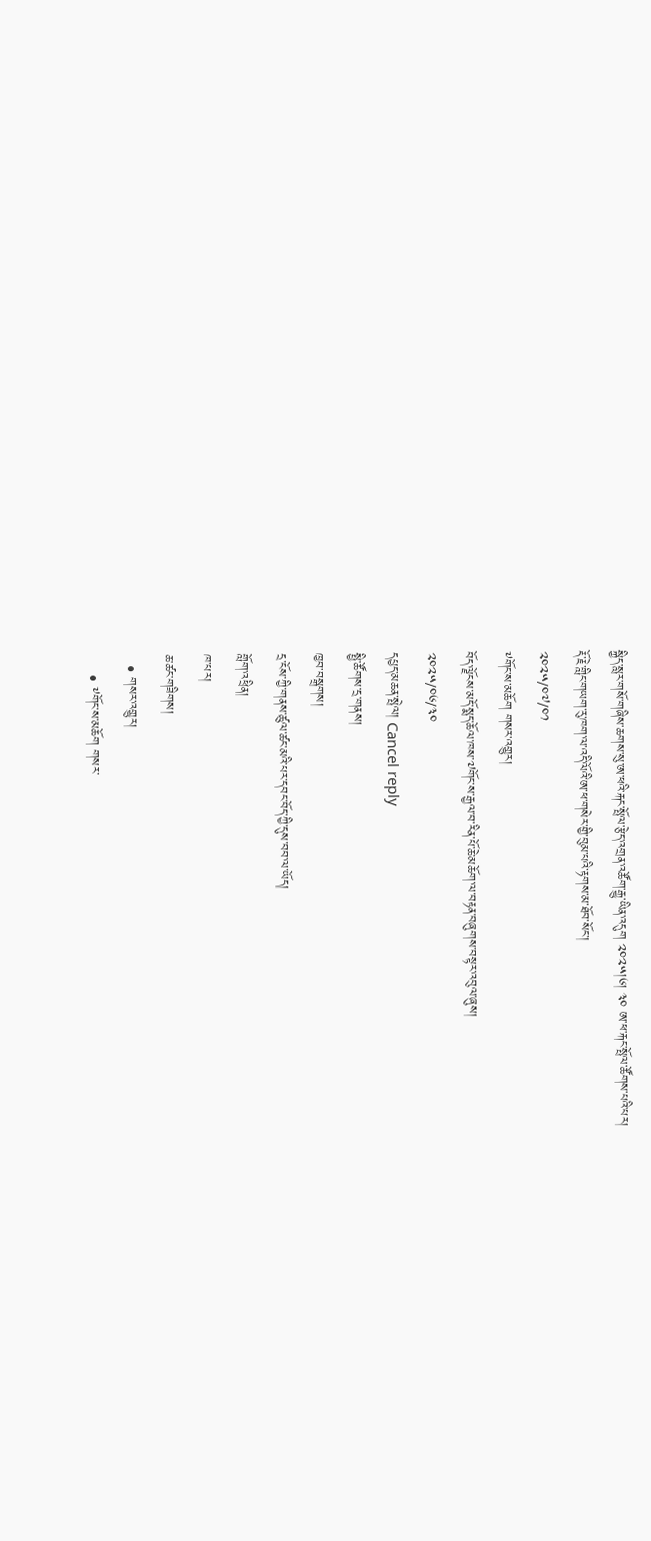སྐྱིད་སླར་གསོ་གཞིས་ཆགས་སུ་ཨ་ཕའི་རྐང་སྤོལ་རྩེད་འགྲན་འཚོག་རྒྱུ་ཡིན་འདུག ༢༠༢༥།༦། ༣༠ ཨ་ཕ་རྐང་སྤོལ་ཚོགས་པའི་པར།
རྡོ་རྗེ་གླིང་གཡག་རུ་ཁག་ལ་འདི་ལོའི་ཨ་ཕ་གསེར་གྱི་བུམ་པའི་རྟགས་མ་ཐོབ་སོང་།
༢༠༢༥/༠༧/༠༡
༸གོང་ས་མཆོག གསར་འགྱུར།
བོད་ལྗོངས་མདོ་སྨད་ཆོལ་ཁས་༧གོང་ས་རྒྱལ་བ་རིན་པོ་ཆེ་མཆོག་ལ་བརྟན་བཞུགས་བསྟར་འབུལ་ཞུས།
༢༠༢༥/༠༦/༣༠
དཔྱད་མཆན་སྤེལ། Cancel reply
སྤྱི་ཚོགས་དྲ་གནས།
ཁྱབ་བསྒྲགས།
དྲ་ངོས་ཀྱི་གནས་ཚུལ་ཚང་མའི་པར་དབང་བོད་ཀྱི་དུས་བབ་ལ་ཡོད།
གློག་འཕྲིན།
ཁ་པར།
ཆ་ཚང་གཟིགས།
  • གསར་འགྱུར།
    • ༸གོང་ས་མཆོག གསར་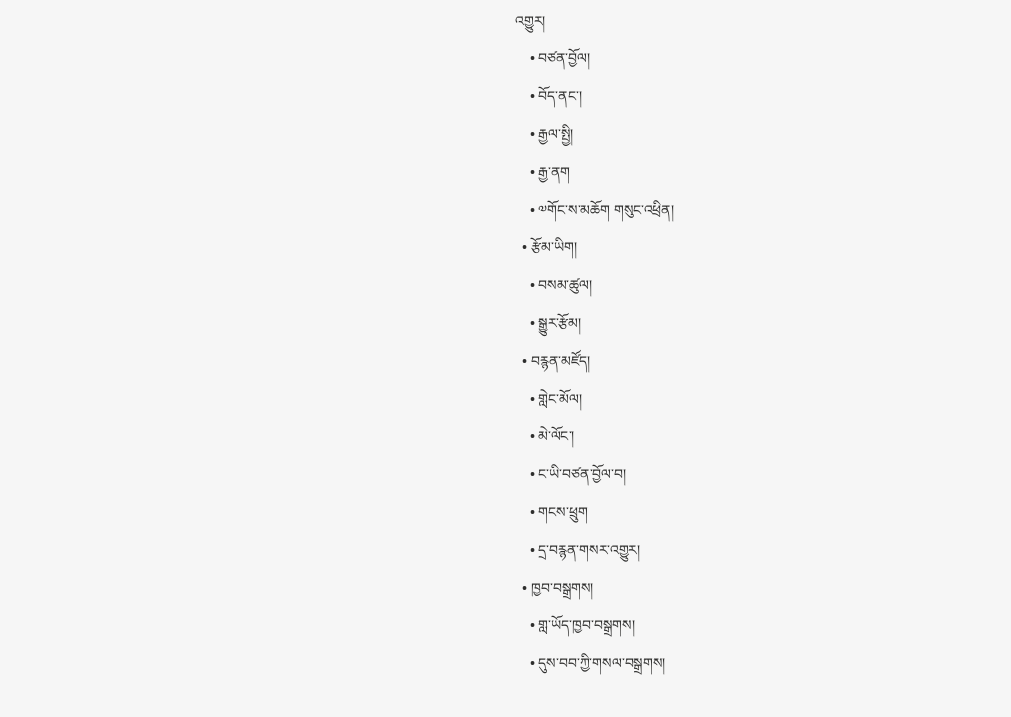འགྱུར།
    • བཙན་བྱོལ།
    • བོད་ནང་།
    • རྒྱལ་སྤྱི།
    • རྒྱ་ནག
    • ༧གོང་ས་མཆོག གསུང་འཕྲིན།
  • རྩོམ་ཡིག།
    • བསམ་ཚུལ།
    • སྒྱུར་རྩོམ།
  • བརྙན་མཛོད།
    • གླེང་མོལ།
    • མེ་ལོང་།
    • ང་ཡི་བཙན་བྱོལ་བ།
    • གངས་ཕྲུག
    • དྲ་བརྙན་གསར་འགྱུར།
  • ཁྱབ་བསྒྲགས།
    • གླ་ཡོད་ཁྱབ་བསྒྲགས།
    • དུས་བབ་ཀྱི་གསལ་བསྒྲགས།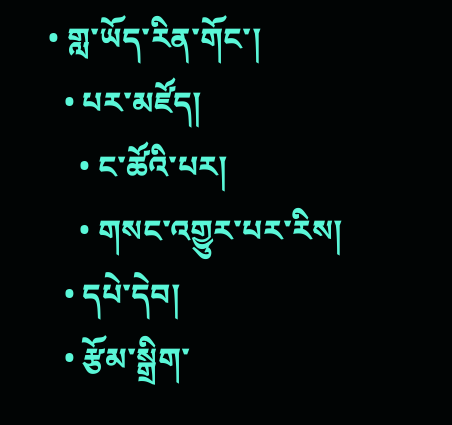• གླ་ཡོད་རིན་གོང་།
  • པར་མཛོད།
    • ང་ཚོའི་པར།
    • གསང་འགྱུར་པར་རིས།
  • དཔེ་དེབ།
  • རྩོམ་སྒྲིག་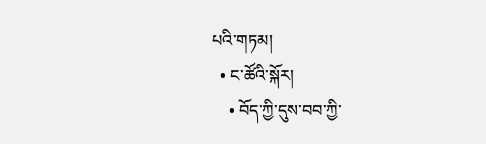པའི་གཏམ།
  • ང་ཚོའི་སྐོར།
    • བོད་ཀྱི་དུས་བབ་ཀྱི་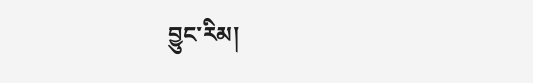བྱུང་རིམ།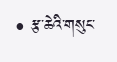• རྩ་ཆེའི་གསུང་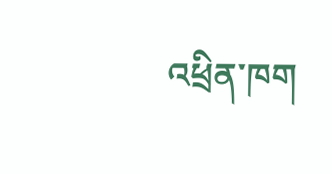འཕྲིན་ཁག